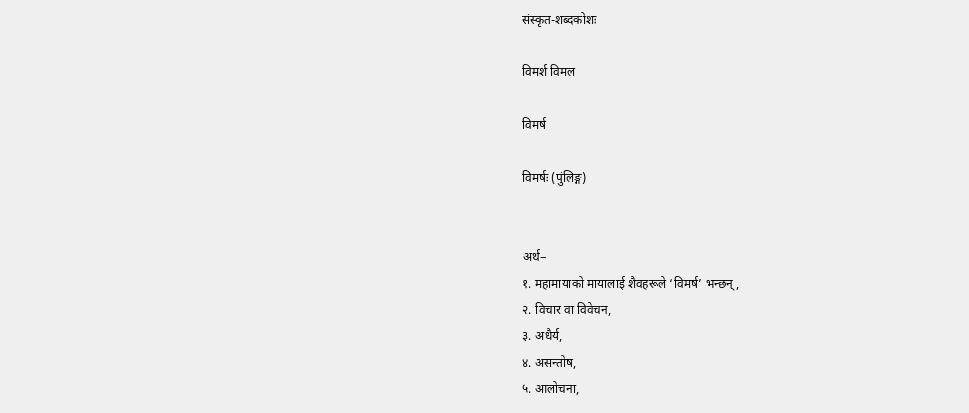संस्कृत-शब्दकोशः

विमर्श विमल

विमर्ष

विमर्षः (पुंलिङ्ग)


अर्थ−
१. महामायाको मायालाई शैवहरूले ‘विमर्ष’ भन्छन्,
२. विचार वा विवेचन,
३. अधैर्य,
४. असन्तोष,
५. आलोचना,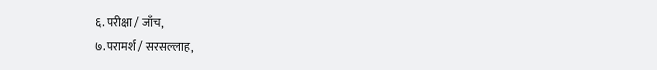६. परीक्षा / जाँच,
७. परामर्श / सरसल्लाह,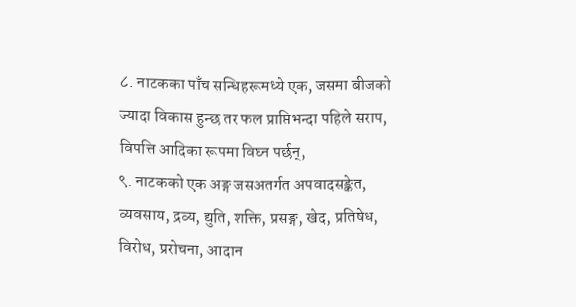८. नाटकका पाँच सन्धिहरूमध्ये एक, जसमा बीजको ज्यादा विकास हुन्छ तर फल प्राप्तिभन्दा पहिले सराप, विपत्ति आदिका रूपमा विघ्न पर्छन्,
९. नाटकको एक अङ्ग जसअतर्गत अपवादसङ्केत, व्यवसाय, द्रव्य, द्युति, शक्ति, प्रसङ्ग, खेद, प्रतिषेध, विरोध, प्ररोचना, आदान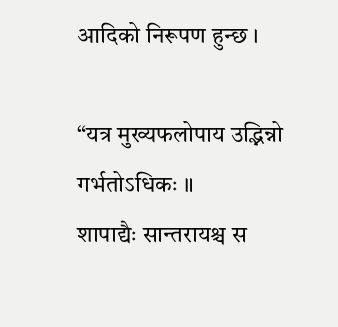आदिको निरूपण हुन्छ ।

“यत्र मुख्यफलोपाय उद्भिन्नो गर्भतोऽधिकः ॥
शापाद्यैः सान्तरायश्च स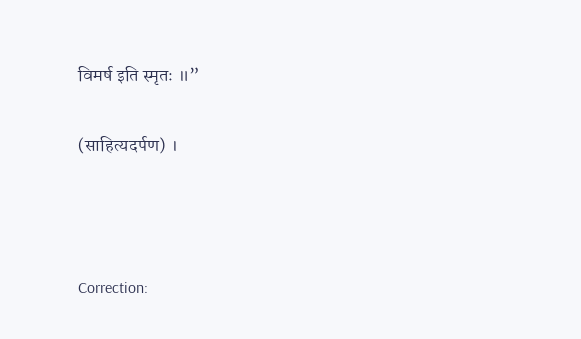विमर्ष इति स्मृतः ॥”

(साहित्यदर्पण) ।



Correction: